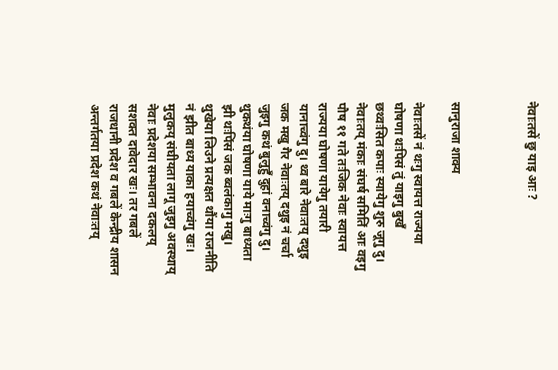नेवाःतसें छु याइ आः ?



सानुराजा शाक्य

नेवाःतसें नं थःगु स्वायत्त राज्यया घोषणा थःपिसं तुं याइगु बुखँ छथ्वःसित कपाः स्यायेगु शुरु जूगु दु। नेवाःतय् मंकाः संघर्ष समितिं आः वइगु पौष ११ गते तःजिक नेवाः स्वायत्त राज्यया घोषणा यायेगु तयारी यानाच्वंगु दु। थ्व बारे नेवाःतय् दथुइ जक मखु गैर नेवाःतय् दथुइ नं चर्चा जुइगु कथं बुलुहुँ दुहां वनाच्वंगु दु। थुकथंया घोषणा याये माःगु बाध्यता झी थःपिंसं जक ब्वलंकागु मखु। थुखेया लिउने प्रत्यक्षत थौंया राजनीति नं झीत बाध्य याका हयाच्वंगु खः। मुलुकय् संघीयता लागू जुइगु अवस्थाय् नेवाः प्रदेशया सम्भावना दकलय् सशक्त दावेदार खः। तर गबलें राजधानी प्रदेश व गबलें केन्द्रीय शासन अन्तर्गतया प्रदेश कथं नेवाःतय्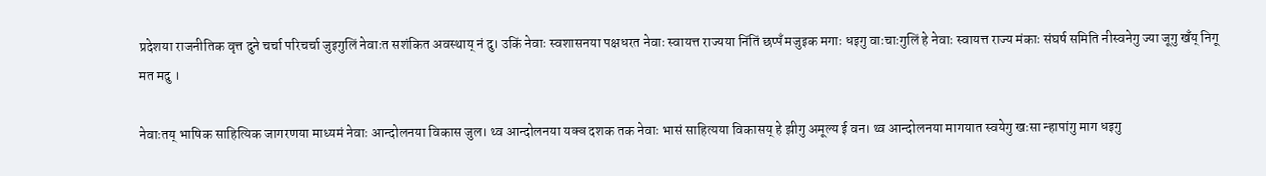प्रदेशया राजनीतिक वृत्त दुने चर्चा परिचर्चा जुइगुलिं नेवाःत सशंकित अवस्थाय् नं दु। उकिं नेवाः स्वशासनया पक्षधरत नेवाः स्वायत्त राज्यया निंतिं छप्पँ मजुइक मगाः धइगु वाःचाःगुलिं हे नेवाः स्वायत्त राज्य मंकाः संघर्ष समिति नीस्वनेगु ज्या जूगु खँय् निगू मत मदु ।

नेवाःतय् भाषिक साहित्यिक जागरणया माध्यमं नेवाः आन्दोलनया विकास जुल। थ्व आन्दोलनया यक्व दशक तक नेवाः भासं साहित्यया विकासय् हे झीगु अमूल्य ई वन। थ्व आन्दोलनया मागयात स्वयेगु खःसा न्हापांगु माग धइगु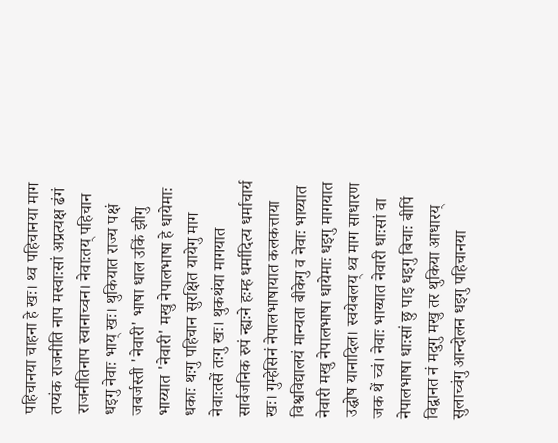पहिचानया चाहना हे खः। थ्व पहिचानया माग तप्यंक राजनीति नाप मस्वाःसां अप्रत्यक्ष ढंगं राजनीतिनाप स्वानाच्वन। नेवाःतय् पहिचान धइगु नेवाः भाय् खः। थुकियात राज्य पक्षं जबर्जस्ती 'नेवारी' भाषा धाल उकिं झीगु भाय्यात 'नेवारी' मखु नेपालभाषा हे धायेमाः धकाः थःगु पहिचान सुरक्षित यायेगु माग नेवाःतसें तःगु खः। थुकथंया मागयात सार्वजनिक रुपं न्ह्यःने हःम्ह धर्मादित्य धर्माचार्य खः। गुम्हेसिनं नेपालभाषायात कलकत्ताया विश्वविद्यालयं मान्यता बीकेगु व नेवाः भाय्यात नेवारी मखु नेपालभाषा धायेमाः धइगु मागयात उद्घोष यानादिल। स्वयेबलय् थ्व माग साधारण जक थें च्वं। नेवाः भाय्यात नेवारी धाःसां वा नेपालभाषा धाःसां छु पाइ धइगु बिचाः बीपिं विद्वानत नं मदुगु मखु तर थुकिया आधारय् सुलाच्वंगु आन्दोलन धइगु पहिचानया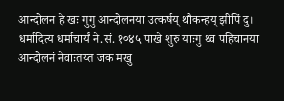आन्दोलन हे खः गुगु आन्दोलनया उत्कर्षय् थौकन्हय् झीपिं दु। धर्मादित्य धर्माचार्यं ने.सं. १०४५ पाखे शुरु याःगु थ्व पहिचानया आन्दोलनं नेवाःतय्त जक मखु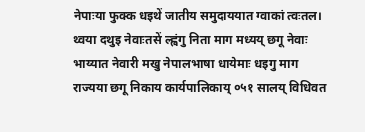नेपाःया फुक्क धइथें जातीय समुदाययात ग्वाकां त्वःतल।
थ्वया दथुइ नेवाःतसें ल्ह्वंगु निता माग मध्यय् छगू नेवाः भाय्यात नेवारी मखु नेपालभाषा धायेमाः धइगु माग राज्यया छगू निकाय कार्यपालिकाय् ०५१ सालय् विधिवत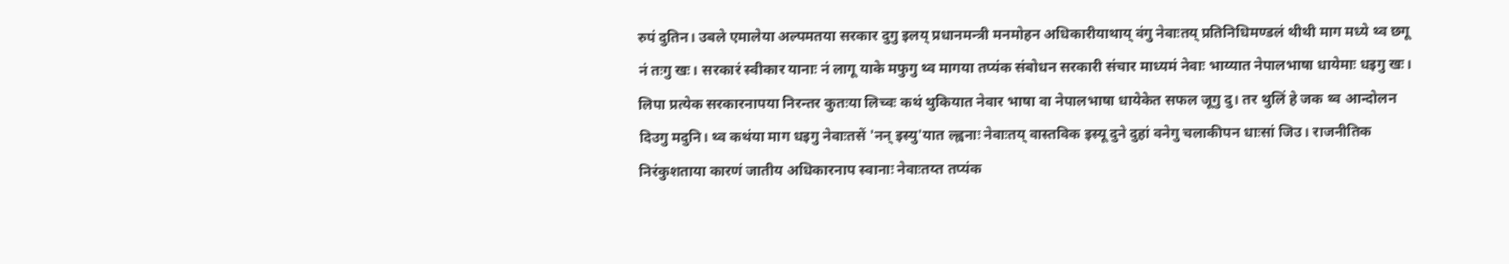रुपं दुतिन। उबले एमालेया अल्पमतया सरकार दुगु इलय् प्रधानमन्त्री मनमोहन अधिकारीयाथाय् वंगु नेवाःतय् प्रतिनिधिमण्डलं थीथी माग मध्ये थ्व छगू नं तःगु खः। सरकारं स्वीकार यानाः नं लागू याके मफुगु थ्व मागया तप्यंक संबोधन सरकारी संचार माध्यमं नेवाः भाय्यात नेपालभाषा धायेमाः धइगु खः। लिपा प्रत्येक सरकारनापया निरन्तर कुतःया लिच्वः कथं थुकियात नेवार भाषा वा नेपालभाषा धायेकेत सफल जूगु दु। तर थुलिं हे जक थ्व आन्दोलन दिउगु मदुनि। थ्व कथंया माग धइगु नेवाःतसें 'नन् इस्यु'यात ल्ह्वनाः नेवाःतय् वास्तविक इस्यू दुने दुहां वनेगु चलाकीपन धाःसां जिउ। राजनीतिक निरंकुशताया कारणं जातीय अधिकारनाप स्वानाः नेवाःतय्त तप्यंक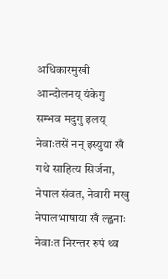अधिकारमुखी आन्दोलनय् यंकेगु सम्भव मदुगु इलय् नेवाःतसें नन् इस्युया खँ गथे साहित्य सिर्जना, नेपाल संवत, नेवारी मखु नेपालभाषाया खँ ल्ह्वनाः नेवाःत निरन्तर रुपं थ्व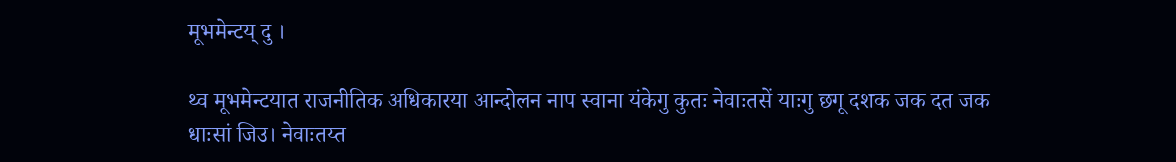मूभमेन्टय् दु ।

थ्व मूभमेन्टयात राजनीतिक अधिकारया आन्दोलन नाप स्वाना यंकेगु कुतः नेवाःतसें याःगु छगू दशक जक दत जक धाःसां जिउ। नेवाःतय्त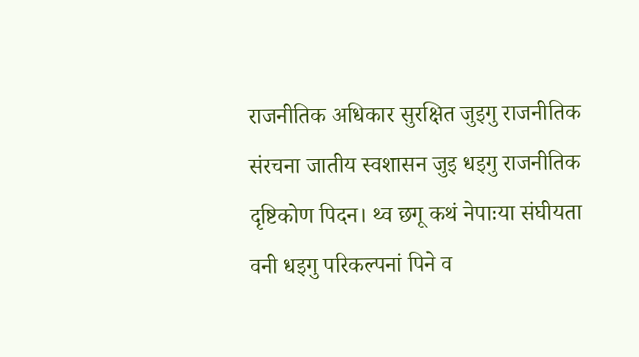राजनीतिक अधिकार सुरक्षित जुइगु राजनीतिक संरचना जातीय स्वशासन जुइ धइगु राजनीतिक दृष्टिकोण पिदन। थ्व छगू कथं नेपाःया संघीयता वनी धइगु परिकल्पनां पिने व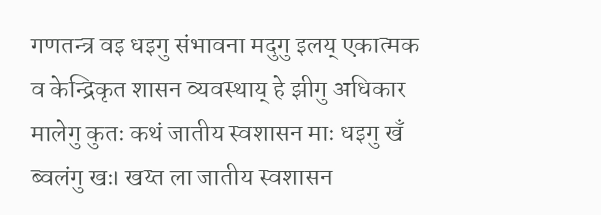गणतन्त्र वइ धइगु संभावना मदुगु इलय् एकात्मक व केन्द्रिकृत शासन व्यवस्थाय् हे झीगु अधिकार मालेगु कुतः कथं जातीय स्वशासन माः धइगु खँ ब्वलंगु खः। खय्त ला जातीय स्वशासन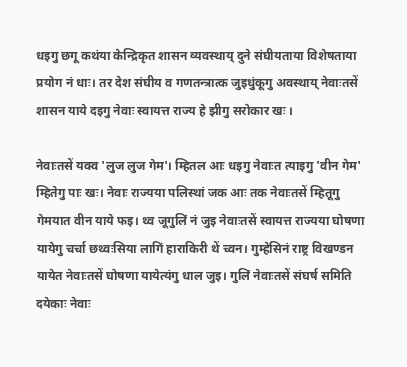धइगु छगू कथंया केन्द्रिकृत शासन व्यवस्थाय् दुने संघीयताया विशेषताया प्रयोग नं धाः। तर देश संघीय व गणतन्त्रात्क जुइधुंकूगु अवस्थाय् नेवाःतसें शासन याये दइगु नेवाः स्वायत्त राज्य हे झीगु सरोकार खः ।

नेवाःतसें यक्व 'लुज लुज गेम'। म्हितल आः धइगु नेवाःत त्याइगु 'वीन गेम' म्हितेगु पाः खः। नेवाः राज्यया पलिस्थां जक आः तक नेवाःतसें म्हितूगु गेमयात वीन याये फइ। थ्व जूगुलिं नं जुइ नेवाःतसें स्वायत्त राज्यया घोषणा यायेगु चर्चा छथ्वःसिया लागिं हाराकिरी थें च्वन। गुम्हेसिनं राष्ट्र विखण्डन यायेत नेवाःतसें घोषणा यायेत्यंगु धाल जुइ। गुलिं नेवाःतसें संघर्ष समिति दयेकाः नेवाः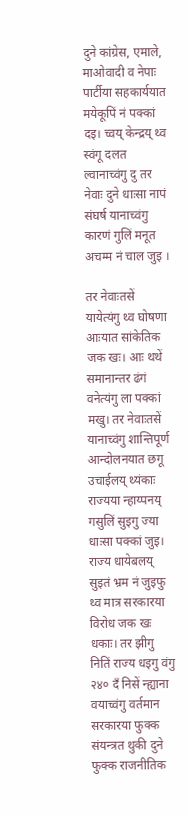दुने कांग्रेस, एमाले, माओवादी व नेपाः पार्टीया सहकार्ययात मयेकूपिं नं पक्कां दइ। च्वय् केन्द्रय् थ्व स्वंगू दलत ल्वानाच्वंगु दु तर नेवाः दुने धाःसा नापं संघर्ष यानाच्वंगु कारणं गुलिं मनूत अचम्म नं चाल जुइ ।

तर नेवाःतसें यायेत्यंगु थ्व घोषणा आःयात सांकेतिक जक खः। आः थथें समानान्तर ढंगं वनेत्यंगु ला पक्कां मखु। तर नेवाःतसें यानाच्वंगु शान्तिपूर्ण आन्दोलनयात छगू उचाईलय् थ्यंकाः राज्यया न्हाय्पनय् गसुलिं सुइगु ज्या धाःसा पक्कां जुइ। राज्य धायेबलय् सुइतं भ्रम नं जुइफु थ्व मात्र सरकारया विरोध जक खः धकाः। तर झीगु नितिं राज्य धइगु वंगु २४० दँ निसें न्ह्याना वयाच्वंगु वर्तमान सरकारया फुक्क संयन्त्रत थुकी दुने फुक्क राजनीतिक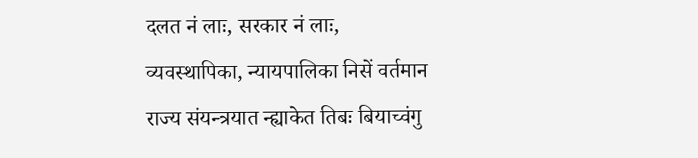दलत नं लाः, सरकार नं लाः, व्यवस्थापिका, न्यायपालिका निसें वर्तमान राज्य संयन्त्रयात न्ह्याकेत तिबः बियाच्वंगु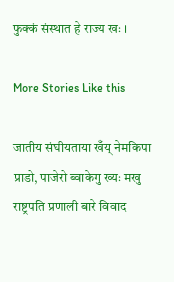फुक्कं संस्थात हे राज्य खः ।

More Stories Like this

जातीय संघीयताया खँय् नेमकिपा
प्राडो, पाजेरो ब्वाकेगु ख्यः मखु
राष्ट्रपति प्रणाली बारे विवाद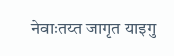नेवाःतय्त जागृत याइगु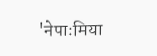'नेपाःमिया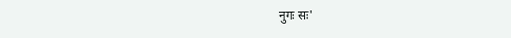नुगः सः'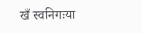खँ स्वनिगःया